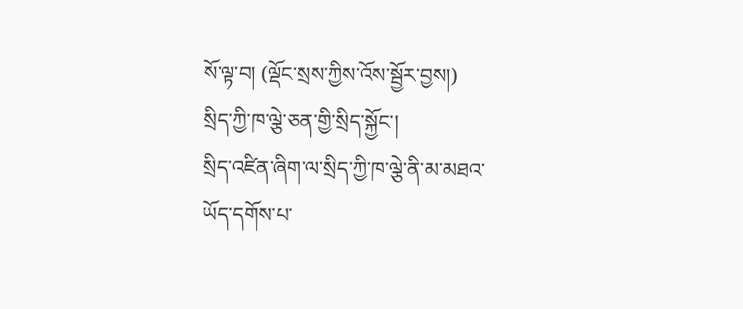སོ་ལྟ་བ། (ལྡོང་སྲས་ཀྱིས་འོས་སྦྱོར་བྱས།)
སྲིད་ཀྱི་ཁ་ལྕེ་ཅན་གྱི་སྲིད་སྐྱོང་།
སྲིད་འཛིན་ཞིག་ལ་སྲིད་ཀྱི་ཁ་ལྕེ་ནི་མ་མཐའ་ཡོད་དགོས་པ་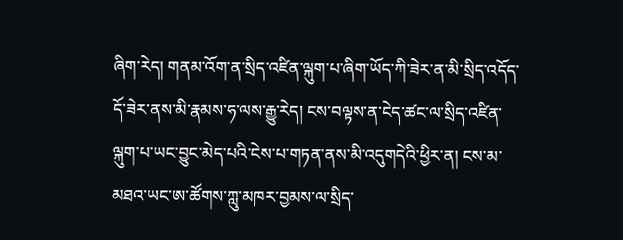ཞིག་རེད། གནམ་འོག་ན་སྲིད་འཛིན་ལྐུག་པ་ཞིག་ཡོད་ཀི་ཟེར་ན་མི་སྲིད་འདོད་དོ་ཟེར་ནས་མི་རྣམས་ཧ་ལས་རྒྱུ་རེད། ངས་བལྟས་ན་ངེད་ཚང་ལ་སྲིད་འཛིན་ལྐུག་པ་ཡང་བྱུང་མེད་པའི་ངེས་པ་གཏན་ནས་མི་འདུགདེའི་ཕྱིར་ན། ངས་མ་མཐའ་ཡང་ཨ་ཚོགས་ཀླུ་མཁར་བྱམས་ལ་སྲིད་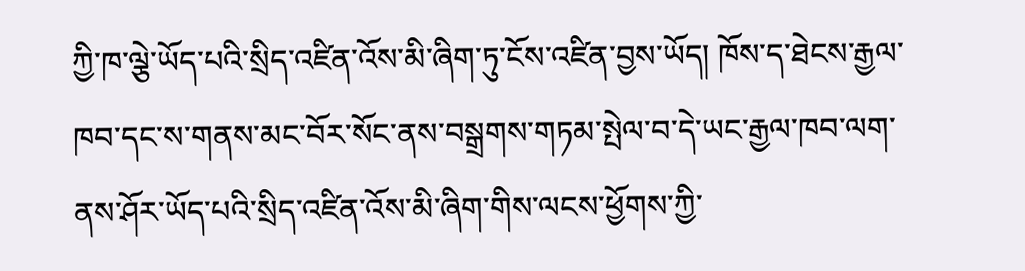ཀྱི་ཁ་ལྕེ་ཡོད་པའི་སྲིད་འཛིན་འོས་མི་ཞིག་ཏུ་ངོས་འཛིན་བྱས་ཡོད། ཁོས་ད་ཐེངས་རྒྱལ་ཁབ་དང་ས་གནས་མང་བོར་སོང་ནས་བསྒྲགས་གཏམ་སྤེལ་བ་དེ་ཡང་རྒྱལ་ཁབ་ལག་ནས་ཤོར་ཡོད་པའི་སྲིད་འཛིན་འོས་མི་ཞིག་གིས་ལངས་ཕྱོགས་ཀྱི་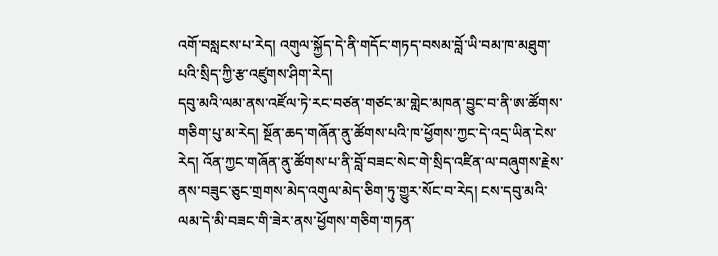འགོ་བསླངས་པ་རེད། འགུལ་སྐྱོད་དེ་ནི་གདོང་གཏད་བསམ་བློ་ཡི་བམ་ཁ་མཐུག་པའི་སྲིད་ཀྱི་རྩ་འཛུགས་ཤིག་རེད།
དབུ་མའི་ལམ་ནས་འཛོལ་ཏེ་རང་བཙན་གཙང་མ་གླེང་མཁན་བྱུང་བ་ནི་ཨ་ཚོགས་གཅིག་པུ་མ་རེད། སྔོན་ཆད་གཞོན་ནུ་ཚོགས་པའི་ཁ་ཕྱོགས་ཀྱང་དེ་འདྲ་ཡིན་ངེས་རེད། འོན་ཀྱང་གཞོན་ནུ་ཚོགས་པ་ནི་བློ་བཟང་སེང་གེ་སྲིད་འཛིན་ལ་བཞུགས་རྗེས་ནས་བཟུང་ཅུང་གྲགས་མེད་འགུལ་མེད་ཅིག་ཏུ་གྱུར་སོང་བ་རེད། ངས་དབུ་མའི་ལམ་དེ་མི་བཟང་གི་ཟེར་ནས་ཕྱོགས་གཅིག་གཏན་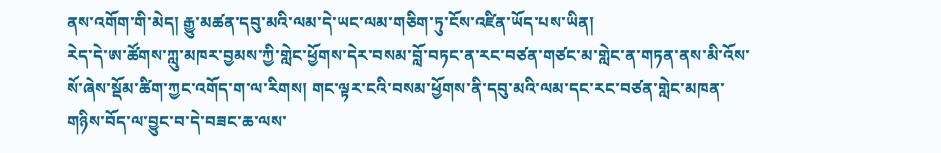ནས་འགོག་གི་མེད། རྒྱུ་མཚན་དབུ་མའི་ལམ་དེ་ཡང་ལམ་གཅིག་ཏུ་ངོས་འཛིན་ཡོད་པས་ཡིན།
རེད་དེ་ཨ་ཚོགས་ཀླུ་མཁར་བྱམས་ཀྱི་གླེང་ཕྱོགས་དེར་བསམ་བློ་བཏང་ན་རང་བཙན་གཙང་མ་གླེང་ན་གཏན་ནས་མི་འོས་སོ་ཞེས་སྡོམ་ཚིག་ཀྱང་འགོད་ག་ལ་རིགས། གང་ལྟར་ངའི་བསམ་ཕྱོགས་ནི་དབུ་མའི་ལམ་དང་རང་བཙན་གླེང་མཁན་གཉིས་བོད་ལ་བྱུང་བ་དེ་བཟང་ཆ་ལས་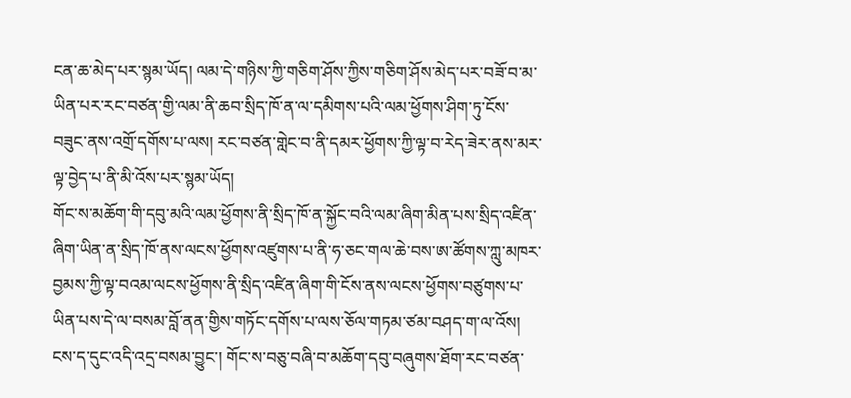ངན་ཆ་མེད་པར་སྙམ་ཡོད། ལམ་དེ་གཉིས་ཀྱི་གཅིག་ཤོས་ཀྱིས་གཅིག་ཤོས་མེད་པར་བཟོ་བ་མ་ཡིན་པར་རང་བཙན་གྱི་ལམ་ནི་ཆབ་སྲིད་ཁོ་ན་ལ་དམིགས་པའི་ལམ་ཕྱོགས་ཤིག་ཏུ་ངོས་བཟུང་ནས་འགྲོ་དགོས་པ་ལས། རང་བཙན་གླེང་བ་ནི་དམར་ཕྱོགས་ཀྱི་ལྟ་བ་རེད་ཟེར་ནས་མར་ལྟ་བྱེད་པ་ནི་མི་འོས་པར་སྙམ་ཡོད།
གོང་ས་མཆོག་གི་དབུ་མའི་ལམ་ཕྱོགས་ནི་སྲིད་ཁོ་ན་སྐྱོང་བའི་ལམ་ཞིག་མིན་པས་སྲིད་འཛིན་ཞིག་ཡིན་ན་སྲིད་ཁོ་ནས་ལངས་ཕྱོགས་འཛུགས་པ་ནི་ཧ་ཅང་གལ་ཆེ་བས་ཨ་ཚོགས་ཀླུ་མཁར་བྱམས་ཀྱི་ལྟ་བའམ་ལངས་ཕྱོགས་ནི་སྲིད་འཛིན་ཞིག་གི་ངོས་ནས་ལངས་ཕྱོགས་བཙུགས་པ་ཡིན་པས་དེ་ལ་བསམ་བློ་ནན་གྱིས་གཏོང་དགོས་པ་ལས་ཅོལ་གཏམ་ཙམ་བཤད་ག་ལ་འོས།
ངས་ད་དུང་འདི་འདྲ་བསམ་བྱུང་། གོང་ས་བཅུ་བཞི་བ་མཆོག་དབུ་བཞུགས་ཐོག་རང་བཙན་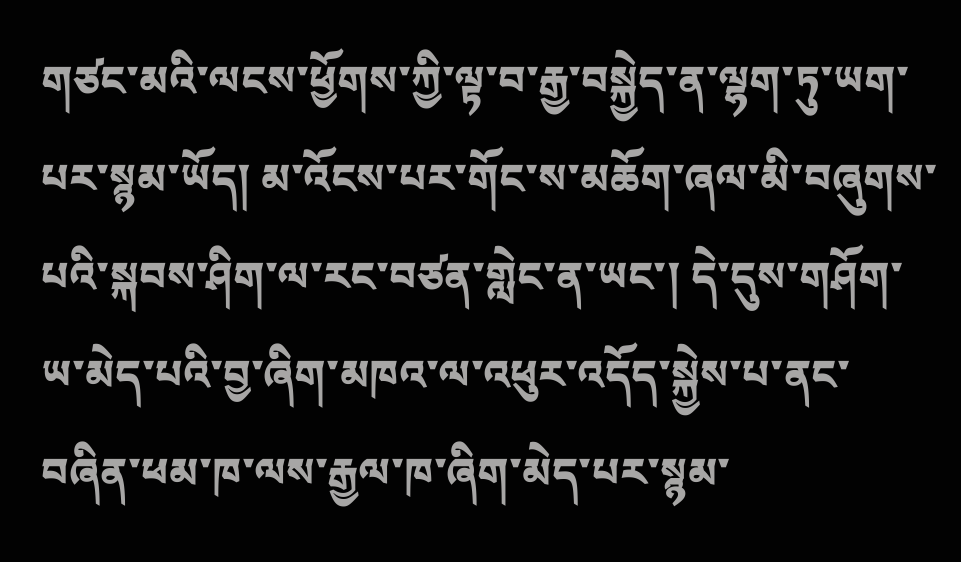གཙང་མའི་ལངས་ཕྱོགས་ཀྱི་ལྟ་བ་རྒྱ་བསྐྱེད་ན་ལྷག་ཏུ་ཡག་པར་སྙམ་ཡོད། མ་འོངས་པར་གོང་ས་མཆོག་ཞལ་མི་བཞུགས་པའི་སྐབས་ཤིག་ལ་རང་བཙན་གླེང་ན་ཡང་། དེ་དུས་གཤོག་ཡ་མེད་པའི་བྱ་ཞིག་མཁའ་ལ་འཕུར་འདོད་སྐྱེས་པ་ནང་བཞིན་ཕམ་ཁ་ལས་རྒྱལ་ཁ་ཞིག་མེད་པར་སྙམ་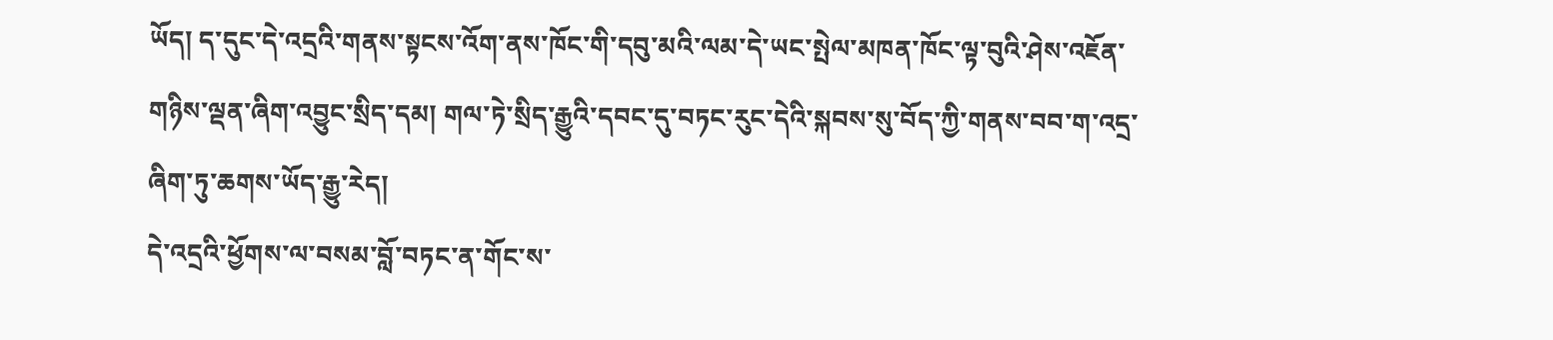ཡོད། ད་དུང་དེ་འདྲའི་གནས་སྟངས་འོག་ནས་ཁོང་གི་དབུ་མའི་ལམ་དེ་ཡང་སྤེལ་མཁན་ཁོང་ལྟ་བུའི་ཤེས་འཇོན་གཉིས་ལྡན་ཞིག་འབྱུང་སྲིད་དམ། གལ་ཏེ་སྲིད་རྒྱུའི་དབང་དུ་བཏང་རུང་དེའི་སྐབས་སུ་བོད་ཀྱི་གནས་བབ་ག་འདྲ་ཞིག་ཏུ་ཆགས་ཡོད་རྒྱུ་རེད།
དེ་འདྲའི་ཕྱོགས་ལ་བསམ་བློ་བཏང་ན་གོང་ས་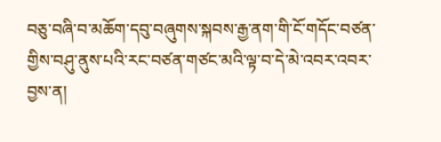བཅུ་བཞི་བ་མཆོག་དབུ་བཞུགས་སྐབས་རྒྱ་ནག་གི་ངོ་གདོང་བཙན་གྱིས་བཤུ་ནུས་པའི་རང་བཙན་གཙང་མའི་ལྟ་བ་དེ་མེ་འབར་འབར་བྱས་ན།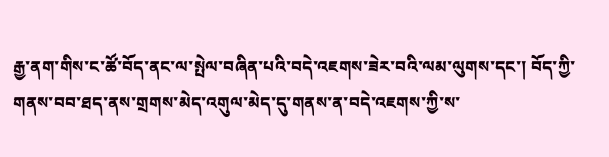རྒྱ་ནག་གིས་ང་ཚོ་བོད་ནང་ལ་སྤེལ་བཞིན་པའི་བདེ་འཇགས་ཟེར་བའི་ལམ་ལུགས་དང་། བོད་ཀྱི་གནས་བབ་ཐད་ནས་གྲགས་མེད་འགུལ་མེད་དུ་གནས་ན་བདེ་འཇགས་ཀྱི་ས་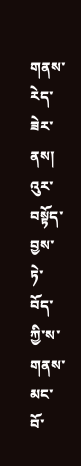གནས་རེད་ཟེར་ནས། འུར་བསྟོད་བྱས་ཏེ་བོད་ཀྱི་ས་གནས་མང་བོ་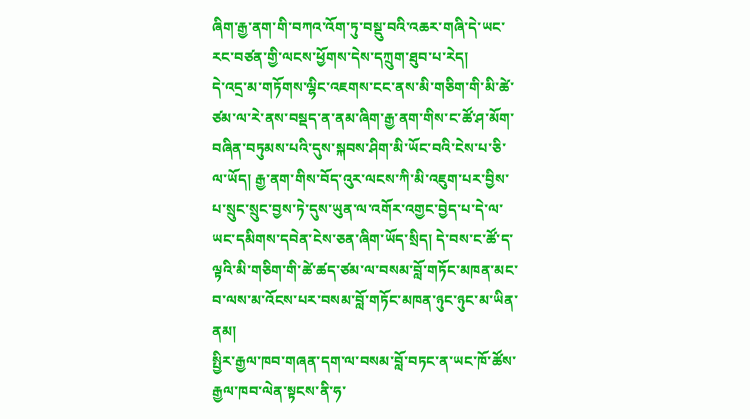ཞིག་རྒྱ་ནག་གི་བཀའ་འོག་ཏུ་བསྡུ་བའི་འཆར་གཞི་དེ་ཡང་རང་བཙན་གྱི་ལངས་ཕྱོགས་དེས་དཀྲུག་ཐུབ་པ་རེད།
དེ་འདྲ་མ་གཏོགས་ལྷིང་འཇགས་ངང་ནས་མི་གཅིག་གི་མི་ཚེ་ཙམ་ལ་རེ་ནས་བསྡད་ན་ནམ་ཞིག་རྒྱ་ནག་གིས་ང་ཚོ་ཤ་མོག་བཞིན་བཏུམས་པའི་དུས་སྐབས་ཤིག་མི་ཡོང་བའི་ངེས་པ་ཅི་ལ་ཡོད། རྒྱ་ནག་གིས་བོད་འུར་ལངས་ཀི་མི་འཇུག་པར་བྱིས་པ་སྲུང་སྲུང་བྱས་ཏེ་དུས་ཡུན་ལ་འགོར་འགྱང་བྱེད་པ་དེ་ལ་ཡང་དམིགས་དབེན་ངེས་ཅན་ཞིག་ཡོད་སྲིད། དེ་བས་ང་ཚོ་ད་ལྟའི་མི་གཅིག་གི་ཚེ་ཚད་ཙམ་ལ་བསམ་བློ་གཏོང་མཁན་མང་བ་ལས་མ་འོངས་པར་བསམ་བློ་གཏོང་མཁན་ཉུང་ཉུང་མ་ཡིན་ནམ།
སྤྱིར་རྒྱལ་ཁབ་གཞན་དག་ལ་བསམ་བློ་བཏང་ན་ཡང་ཁོ་ཚོས་རྒྱལ་ཁབ་ལེན་སྟངས་ནི་ཧ་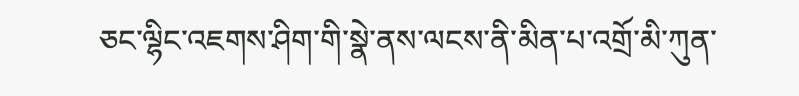ཅང་ལྷིང་འཇགས་ཤིག་གི་སྣེ་ནས་ལངས་ནི་མིན་པ་འགྲོ་མི་ཀུན་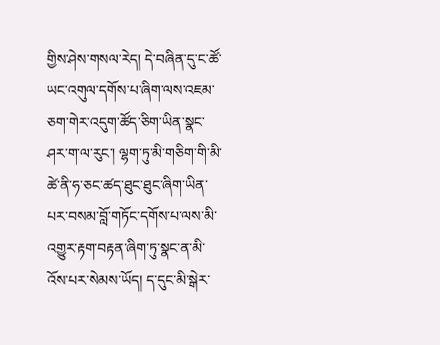གྱིས་ཤེས་གསལ་རེད། དེ་བཞིན་དུ་ང་ཚོ་ཡང་འགུལ་དགོས་པ་ཞིག་ལས་འཇམ་ཅག་གེར་འདུག་ཚོད་ཅིག་ཡིན་སྣང་ཤར་ག་ལ་རུང་། ལྷག་ཏུ་མི་གཅིག་གི་མི་ཚེ་ནི་ཧ་ཅང་ཚད་ཐུང་ཐུང་ཞིག་ཡིན་པར་བསམ་བློ་གཏོང་དགོས་པ་ལས་མི་འགྱུར་རྟག་བརྟན་ཞིག་ཏུ་སྣང་ན་མི་འོས་པར་སེམས་ཡོད། ད་དུང་མི་སྒེར་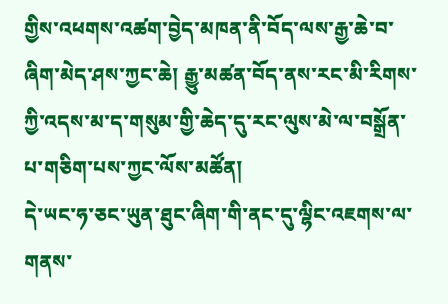གྱིས་འཕགས་འཚག་བྱེད་མཁན་ནི་བོད་ལས་རྒྱ་ཆེ་བ་ཞིག་མེད་ཤས་ཀྱང་ཆེ། རྒྱུ་མཚན་བོད་ནས་རང་མི་རིགས་ཀྱི་འདས་མ་ད་གསུམ་གྱི་ཆེད་དུ་རང་ལུས་མེ་ལ་བསྒྲོན་པ་གཅིག་པས་ཀྱང་ལོས་མཚོན།
དེ་ཡང་ཧ་ཅང་ཡུན་ཐུང་ཞིག་གི་ནང་དུ་ལྷིང་འཇགས་ལ་གནས་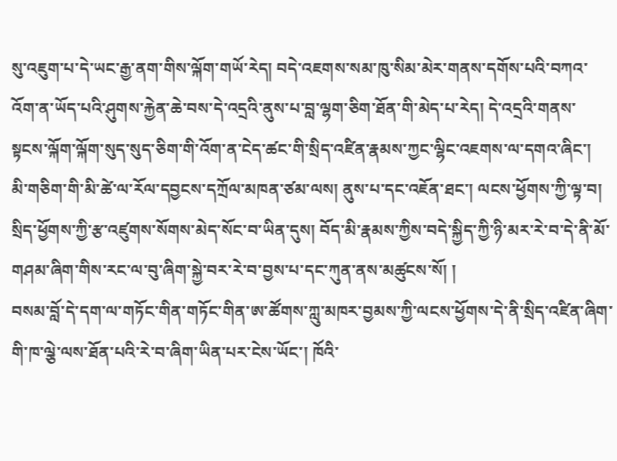སུ་འཇུག་པ་དེ་ཡང་རྒྱ་ནག་གིས་ལྐོག་གཡོ་རེད། བདེ་འཇགས་སམ་ཁུ་སིམ་མེར་གནས་དགོས་པའི་བཀའ་འོག་ན་ཡོད་པའི་ཤུགས་རྐྱེན་ཆེ་བས་དེ་འདྲའི་ནུས་པ་བླ་ལྷག་ཅིག་ཐོན་གི་མེད་པ་རེད། དེ་འདྲའི་གནས་སྟངས་ལྐོག་ལྐོག་སུད་སུད་ཅིག་གི་འོག་ན་ངེད་ཚང་གི་སྲིད་འཛིན་རྣམས་ཀྱང་ལྷིང་འཇགས་ལ་དགའ་ཞིང་། མི་གཅིག་གི་མི་ཚེ་ལ་རོལ་དབྱངས་དཀྲོལ་མཁན་ཙམ་ལས། ནུས་པ་དང་འཇོན་ཐང་། ལངས་ཕྱོགས་ཀྱི་ལྟ་བ། སྲིད་ཕྱོགས་ཀྱི་རྩ་འཛུགས་སོགས་མེད་སོང་བ་ཡིན་དུས། བོད་མི་རྣམས་ཀྱིས་བདེ་སྐྱིད་ཀྱི་ཉི་མར་རེ་བ་དེ་ནི་མོ་གཤམ་ཞིག་གིས་རང་ལ་བུ་ཞིག་སྐྱེ་བར་རེ་བ་བྱས་པ་དང་ཀུན་ནས་མཚུངས་སོ། །
བསམ་བློ་དེ་དག་ལ་གཏོང་གིན་གཏོང་གིན་ཨ་ཚོགས་ཀླུ་མཁར་བྱམས་ཀྱི་ལངས་ཕྱོགས་དེ་ནི་སྲིད་འཛིན་ཞིག་གི་ཁ་ལྕེ་ལས་ཐོན་པའི་རེ་བ་ཞིག་ཡིན་པར་ངེས་ཡོང་། ཁོའི་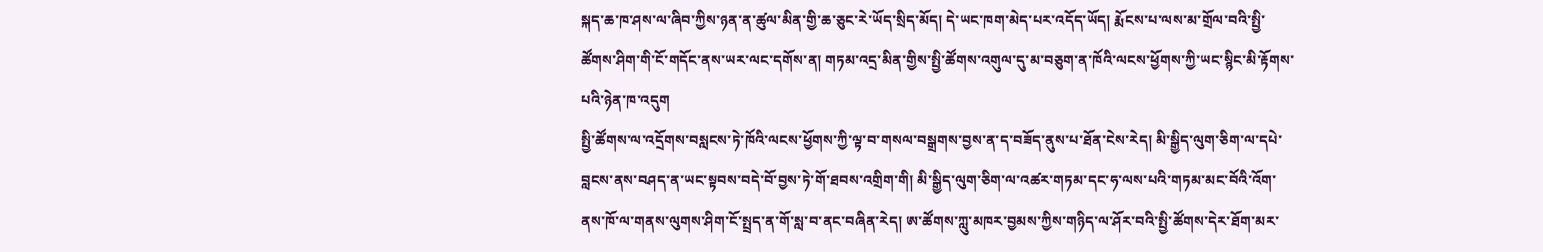སྐད་ཆ་ཁ་ཤས་ལ་ཞིབ་ཀྱིས་ཉན་ན་ཚུལ་མིན་གྱི་ཆ་ཅུང་རེ་ཡོད་སྲིད་མོད། དེ་ཡང་ཁག་མེད་པར་འདོད་ཡོད། རྨོངས་པ་ལས་མ་གྲོལ་བའི་སྤྱི་ཚོགས་ཤིག་གི་ངོ་གདོང་ནས་ཡར་ལང་དགོས་ན། གཏམ་འདྲ་མིན་གྱིས་སྤྱི་ཚོགས་འགུལ་དུ་མ་བཅུག་ན་ཁོའི་ལངས་ཕྱོགས་ཀྱི་ཡང་སྙིང་མི་རྟོགས་པའི་ཉེན་ཁ་འདུག
སྤྱི་ཚོགས་ལ་འདྲོགས་བསླངས་ཏེ་ཁོའི་ལངས་ཕྱོགས་ཀྱི་ལྟ་བ་གསལ་བསྒྲགས་བྱས་ན་ད་བཟོད་ནུས་པ་ཐོན་ངེས་རེད། མི་སྒྱིད་ལུག་ཅིག་ལ་དཔེ་བླངས་ནས་བཤད་ན་ཡང་སྟབས་བདེ་བོ་བྱས་ཏེ་གོ་ཐབས་འགྲིག་གི། མི་སྒྱིད་ལུག་ཅིག་ལ་འཚར་གཏམ་དང་ཧ་ལས་པའི་གཏམ་མང་བོའི་འོག་ནས་ཁོ་ལ་གནས་ལུགས་ཤིག་ངོ་སྤྲད་ན་གོ་སླ་བ་ནང་བཞིན་རེད། ཨ་ཚོགས་ཀླུ་མཁར་བྱམས་ཀྱིས་གཉིད་ལ་ཤོར་བའི་སྤྱི་ཚོགས་དེར་ཐོག་མར་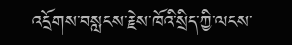འདྲོགས་བསླངས་རྗེས་ཁོའི་སྲིད་ཀྱི་ལངས་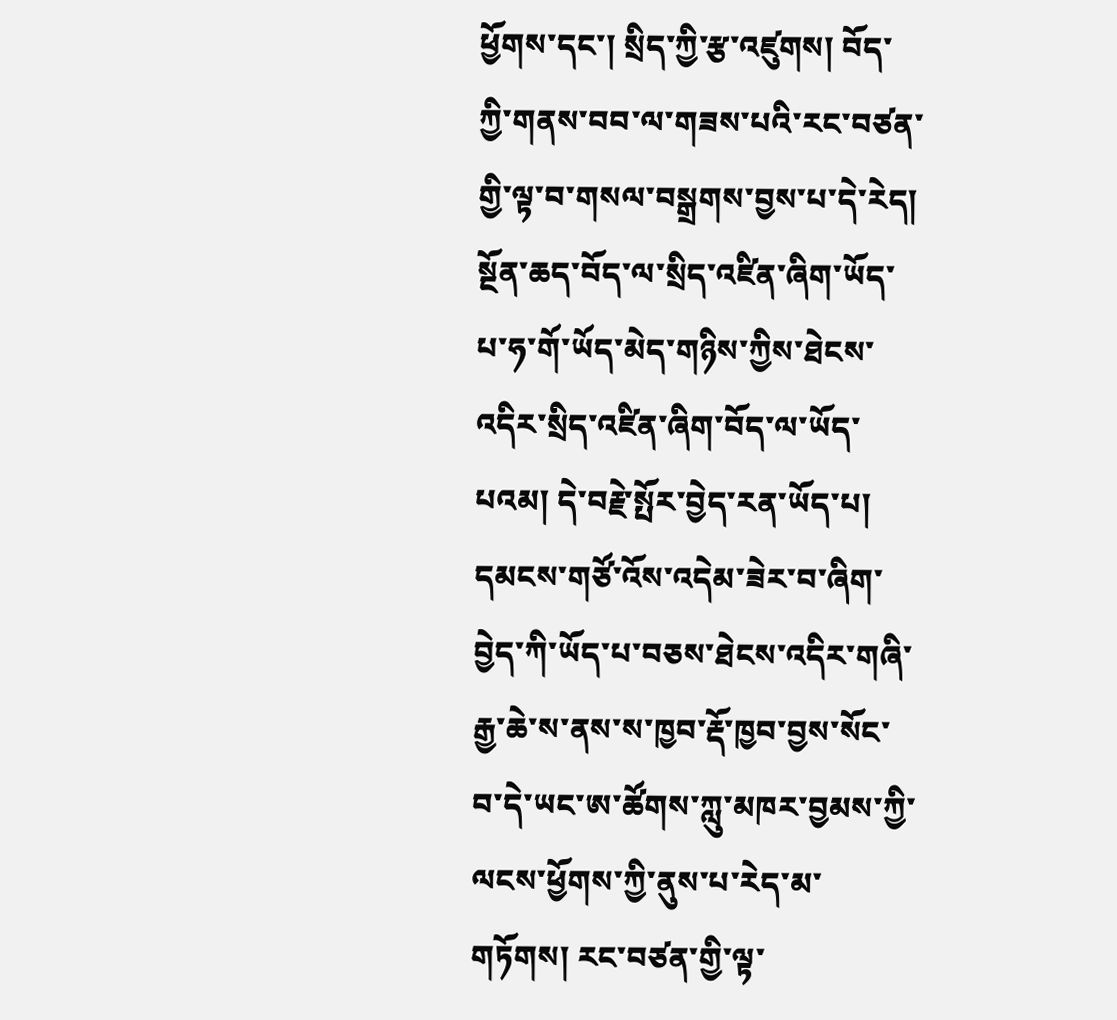ཕྱོགས་དང་། སྲིད་ཀྱི་རྩ་འཛུགས། བོད་ཀྱི་གནས་བབ་ལ་གཟས་པའི་རང་བཙན་གྱི་ལྟ་བ་གསལ་བསྒྲགས་བྱས་པ་དེ་རེད།
སྔོན་ཆད་བོད་ལ་སྲིད་འཛིན་ཞིག་ཡོད་པ་ཧ་གོ་ཡོད་མེད་གཉིས་ཀྱིས་ཐེངས་འདིར་སྲིད་འཛིན་ཞིག་བོད་ལ་ཡོད་པའམ། དེ་བརྗེ་སྤོར་བྱེད་རན་ཡོད་པ། དམངས་གཙོ་འོས་འདེམ་ཟེར་བ་ཞིག་བྱེད་ཀི་ཡོད་པ་བཅས་ཐེངས་འདིར་གཞི་རྒྱ་ཆེ་ས་ནས་ས་ཁྱབ་རྡོ་ཁྱབ་བྱས་སོང་བ་དེ་ཡང་ཨ་ཚོགས་ཀླུ་མཁར་བྱམས་ཀྱི་ལངས་ཕྱོགས་ཀྱི་ནུས་པ་རེད་མ་གཏོགས། རང་བཙན་གྱི་ལྟ་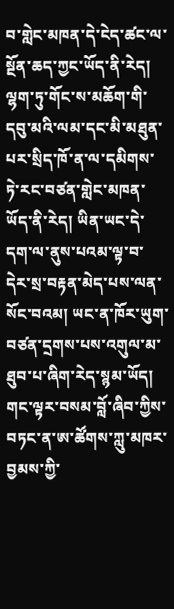བ་གླེང་མཁན་དེ་ངེད་ཚང་ལ་སྔོན་ཆད་ཀྱང་ཡོད་ནི་རེད། ལྷག་ཏུ་གོང་ས་མཆོག་གི་དབུ་མའི་ལམ་དང་མི་མཐུན་པར་སྲིད་ཁོ་ན་ལ་དམིགས་ཏེ་རང་བཙན་གླེང་མཁན་ཡོད་ནི་རེད། ཡིན་ཡང་དེ་དག་ལ་ནུས་པའམ་ལྟ་བ་དེར་སྲ་བརྟན་མེད་པས་ལན་སོང་བའམ། ཡང་ན་ཁོར་ཡུག་བཙན་དྲགས་པས་འགུལ་མ་ཐུབ་པ་ཞིག་རེད་སྙམ་ཡོད།
གང་ལྟར་བསམ་བློ་ཞིབ་ཀྱིས་བཏང་ན་ཨ་ཚོགས་ཀླུ་མཁར་བྱམས་ཀྱི་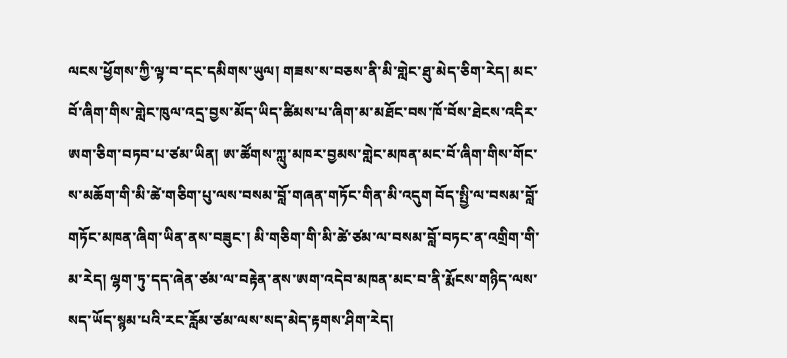ལངས་ཕྱོགས་ཀྱི་ལྟ་བ་དང་དམིགས་ཡུལ། གཟས་ས་བཅས་ནི་མི་གླེང་ཐུ་མེད་ཅིག་རེད། མང་བོ་ཞིག་གིས་གླེང་ཁུལ་འདྲ་བྱས་མོད་ཡིད་ཚིམས་པ་ཞིག་མ་མཐོང་བས་ཁོ་བོས་ཐེངས་འདིར་ཨག་ཅིག་བཏབ་པ་ཙམ་ཡིན། ཨ་ཚོགས་ཀླུ་མཁར་བྱམས་གླེང་མཁན་མང་བོ་ཞིག་གིས་གོང་ས་མཆོག་གི་མི་ཚེ་གཅིག་པུ་ལས་བསམ་བློ་གཞན་གཏོང་གིན་མི་འདུག བོད་སྤྱི་ལ་བསམ་བློ་གཏོང་མཁན་ཞིག་ཡིན་ནས་བཟུང་། མི་གཅིག་གི་མི་ཚེ་ཙམ་ལ་བསམ་བློ་བཏང་ན་འགྲིག་གི་མ་རེད། ལྷག་ཏུ་དད་ཞེན་ཙམ་ལ་བརྟེན་ནས་ཨག་འདེབ་མཁན་མང་བ་ནི་རྨོངས་གཉིད་ལས་སད་ཡོད་སྙམ་པའི་རང་རློམ་ཙམ་ལས་སད་མེད་རྟགས་ཤིག་རེད།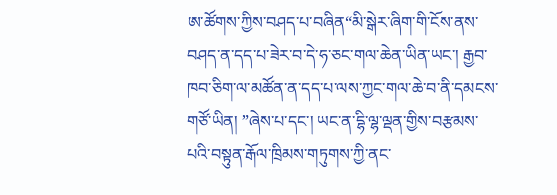ཨ་ཚོགས་ཀྱིས་བཤད་པ་བཞིན“མི་སྒེར་ཞིག་གི་ངོས་ནས་བཤད་ན་དད་པ་ཟེར་བ་དེ་ཧ་ཅང་གལ་ཆེན་ཡིན་ཡང་། རྒྱབ་ཁབ་ཅིག་ལ་མཚོན་ན་དད་པ་ལས་ཀྱང་གལ་ཆེ་བ་ནི་དམངས་གཙོ་ཡིན། ”ཞེས་པ་དང་། ཡང་ན་དྷི་ལྷ་ལྡན་གྱིས་བརྩམས་པའི་བསྟུན་རྒོལ་ཁྲིམས་གཏུགས་ཀྱི་ནང་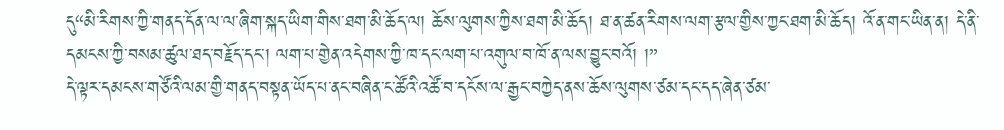དུ“མི་རིགས་ཀྱི་གནད་དོན་ལ་ལ་ཞིག་སྐད་ཡིག་གིས་ཐག་མི་ཆོད་ལ། ཆོས་ལུགས་ཀྱིས་ཐག་མི་ཆོད། ཐ་ན་ཚན་རིགས་ལག་རྩལ་གྱིས་ཀྱང་ཐག་མི་ཆོད། འོ་ན་གང་ཡིན་ན། དེ་ནི་དམངས་ཀྱི་བསམ་ཚུལ་ཐད་བརྗོད་དང་། ལག་པ་གྱེན་འདེགས་ཀྱི་ཁ་དང་ལག་པ་འགུལ་བ་ཁོ་ན་ལས་བྱུང་བའོ། །”
དེ་ལྟར་དམངས་གཙོའི་ལམ་གྱི་གནད་བསྟན་ཡོད་པ་ནང་བཞིན་ང་ཚོའི་འཚོ་བ་དངོས་ལ་རྒྱང་བཀྱེད་ནས་ཆོས་ལུགས་ཙམ་དང་དད་ཞེན་ཙམ་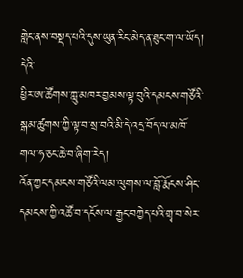གླེང་ནས་བསྡད་པའི་དུས་ཡུན་རིང་མེད་ན་ཐུང་ག་ལ་ཡོད། དེའི་
ཕྱིར་ཨ་ཚོགས་ཀླུ་མཁར་བྱམས་ལྟ་བུའི་དམངས་གཙོའི་སྒམ་ཚུགས་ཀྱི་ལྟ་བ་སྲ་བའི་མི་དེ་འདྲ་བོད་ལ་མཁོ་གལ་ཧ་ཅང་ཆེ་བ་ཞིག་རེད།
འོན་ཀྱང་དམངས་གཙོའི་ལམ་ལུགས་ལ་བློ་རྨོངས་ཤིང་དམངས་ཀྱི་འཚོ་བ་དངོས་ལ་རྒྱང་བཀྱེད་པའི་གྲྭ་བ་སེར་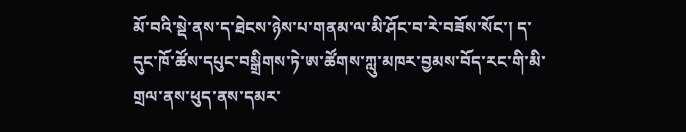མོ་བའི་སྡེ་ནས་ད་ཐེངས་ཉེས་པ་གནམ་ལ་མི་ཤོང་བ་རེ་བཟོས་སོང་། ད་དུང་ཁོ་ཚོས་དཔུང་བསྒྲིགས་ཏེ་ཨ་ཚོགས་ཀླུ་མཁར་བྱམས་བོད་རང་གི་མི་གྲལ་ནས་ཕུད་ནས་དམར་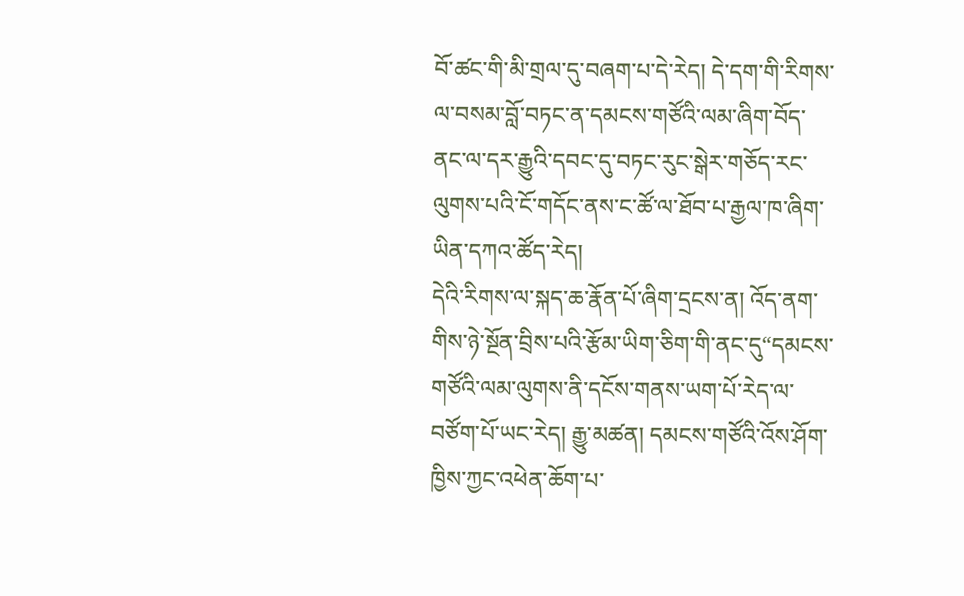བོ་ཚང་གི་མི་གྲལ་དུ་བཞག་པ་དེ་རེད། དེ་དག་གི་རིགས་ལ་བསམ་བློ་བཏང་ན་དམངས་གཙོའི་ལམ་ཞིག་བོད་ནང་ལ་དར་རྒྱུའི་དབང་དུ་བཏང་རུང་སྒེར་གཅོད་རང་ལུགས་པའི་ངོ་གདོང་ནས་ང་ཚོ་ལ་ཐོབ་པ་རྒྱལ་ཁ་ཞིག་ཡིན་དཀའ་ཚོད་རེད།
དེའི་རིགས་ལ་སྐད་ཆ་རྣོན་པོ་ཞིག་དྲངས་ན། འོད་ནག་གིས་ཉེ་སྔོན་བྲིས་པའི་རྩོམ་ཡིག་ཅིག་གི་ནང་དུ“དམངས་གཙོའི་ལམ་ལུགས་ནི་དངོས་གནས་ཡག་པོ་རེད་ལ་བཙོག་པོ་ཡང་རེད། རྒྱུ་མཚན། དམངས་གཙོའི་འོས་ཤོག་ཁྱིས་ཀྱང་འཕེན་ཆོག་པ་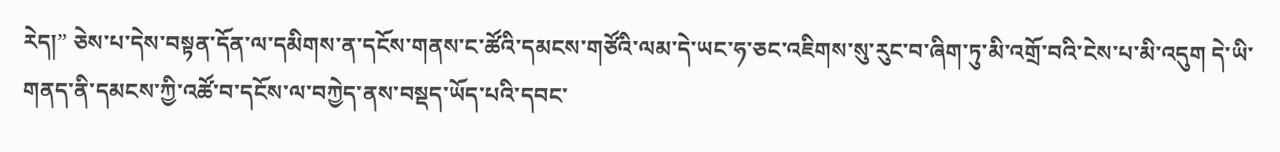རེད།” ཅེས་པ་དེས་བསྟན་དོན་ལ་དམིགས་ན་དངོས་གནས་ང་ཚོའི་དམངས་གཙོའི་ལམ་དེ་ཡང་ཧ་ཅང་འཇིགས་སུ་རུང་བ་ཞིག་ཏུ་མི་འགྲོ་བའི་ངེས་པ་མི་འདུག དེ་ཡི་གནད་ནི་དམངས་ཀྱི་འཚོ་བ་དངོས་ལ་བཀྱེད་ནས་བསྡད་ཡོད་པའི་དབང་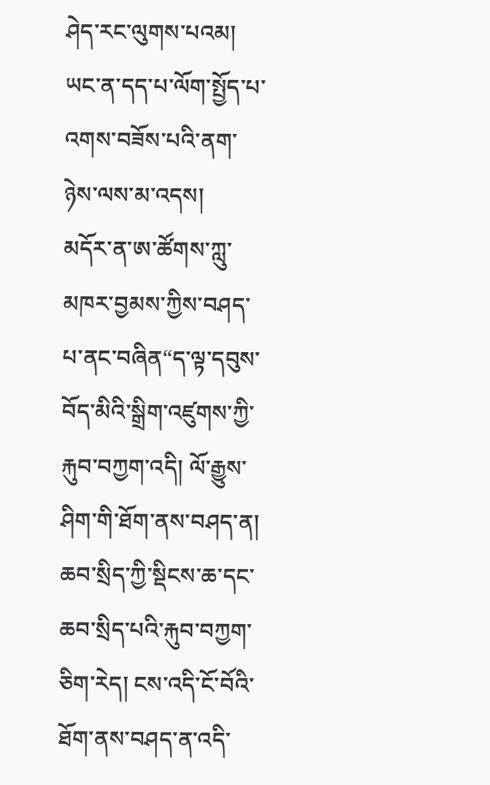ཤེད་རང་ལུགས་པའམ། ཡང་ན་དད་པ་ལོག་སྤྱོད་པ་འགས་བཟོས་པའི་ནག་ཉེས་ལས་མ་འདས།
མདོར་ན་ཨ་ཚོགས་ཀླུ་མཁར་བྱམས་ཀྱིས་བཤད་པ་ནང་བཞིན“ད་ལྟ་དབུས་བོད་མིའི་སྒྲིག་འཛུགས་ཀྱི་རྐུབ་བཀྱག་འདི། ལོ་རྒྱུས་ཤིག་གི་ཐོག་ནས་བཤད་ན། ཆབ་སྲིད་ཀྱི་སྡིངས་ཆ་དང་ཆབ་སྲིད་པའི་རྐུབ་བཀྱག་ཅིག་རེད། ངས་འདི་ངོ་བོའི་ཐོག་ནས་བཤད་ན་འདི་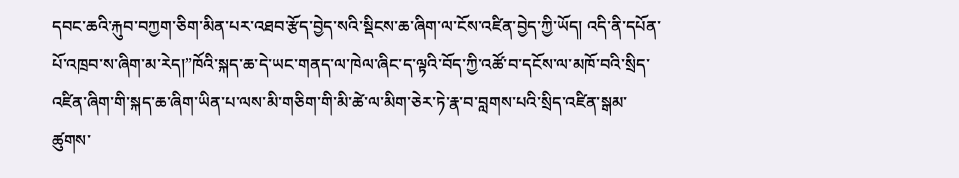དབང་ཆའི་རྐུབ་བཀྱག་ཅིག་མིན་པར་འཐབ་རྩོད་བྱེད་སའི་སྡིངས་ཆ་ཞིག་ལ་ངོས་འཛིན་བྱེད་ཀྱི་ཡོད། འདི་ནི་དཔོན་པོ་འཁྲབ་ས་ཞིག་མ་རེད།”ཁོའི་སྐད་ཆ་དེ་ཡང་གནད་ལ་ཁེལ་ཞིང་ད་ལྟའི་བོད་ཀྱི་འཚོ་བ་དངོས་ལ་མཁོ་བའི་སྲིད་འཛིན་ཞིག་གི་སྐད་ཆ་ཞིག་ཡིན་པ་ལས་མི་གཅིག་གི་མི་ཚེ་ལ་མིག་ཅེར་ཏེ་རྣ་བ་བླགས་པའི་སྲིད་འཛིན་སྒམ་ཚུགས་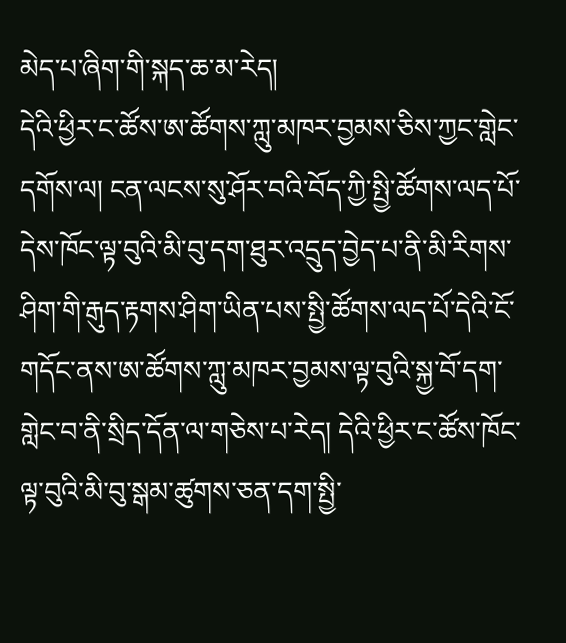མེད་པ་ཞིག་གི་སྐད་ཆ་མ་རེད།
དེའི་ཕྱིར་ང་ཚོས་ཨ་ཚོགས་ཀླུ་མཁར་བྱམས་ཅིས་ཀྱང་གླེང་དགོས་ལ། ངན་ལངས་སུ་ཤོར་བའི་བོད་ཀྱི་སྤྱི་ཚོགས་ལད་པོ་དེས་ཁོང་ལྟ་བུའི་མི་བུ་དག་ཐུར་འདྲུད་བྱེད་པ་ནི་མི་རིགས་ཤིག་གི་རྒུད་རྟགས་ཤིག་ཡིན་པས་སྤྱི་ཚོགས་ལད་པོ་དེའི་ངོ་གདོང་ནས་ཨ་ཚོགས་ཀླུ་མཁར་བྱམས་ལྟ་བུའི་སྐྱ་བོ་དག་གླེང་བ་ནི་སྲིད་དོན་ལ་གཅེས་པ་རེད། དེའི་ཕྱིར་ང་ཚོས་ཁོང་ལྟ་བུའི་མི་བུ་སྒམ་ཚུགས་ཅན་དག་སྤྱི་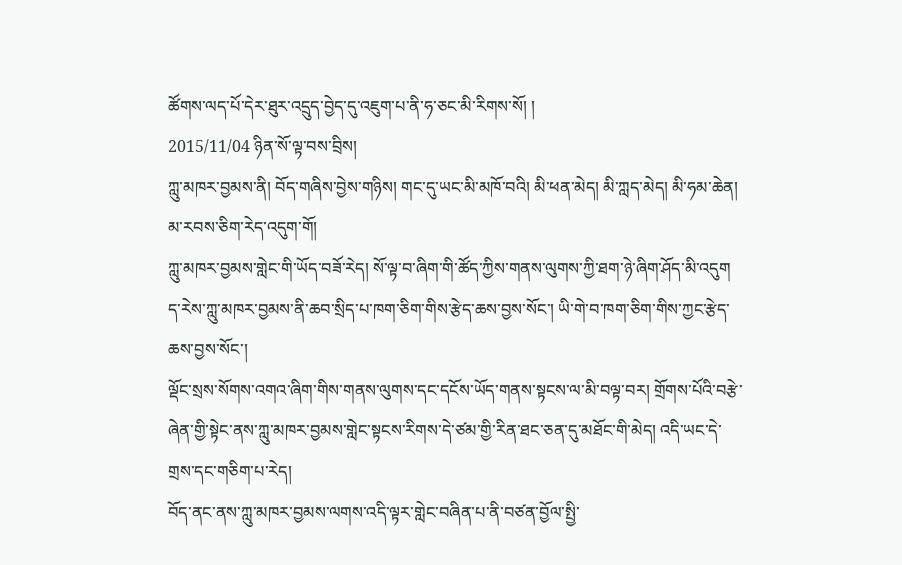ཚོགས་ལད་པོ་དེར་ཐུར་འདྲུད་བྱེད་དུ་འཇུག་པ་ནི་ཧ་ཅང་མི་རིགས་སོ། །
2015/11/04 ཉིན་སོ་ལྟ་བས་བྲིས།
ཀླུ་མཁར་བྱམས་ནི། བོད་གཞིས་བྱེས་གཉིས། གང་དུ་ཡང་མི་མཁོ་བའི། མི་ཕན་མེད། མི་ཀླད་མེད། མི་ཧམ་ཆེན། མ་རབས་ཅིག་རེད་འདུག་གོ།
ཀླུ་མཁར་བྱམས་གླེང་གི་ཡོད་བཟོ་རེད། སོ་ལྟ་བ་ཞིག་གི་ཚོད་ཀྱིས་གནས་ལུགས་ཀྱི་ཐག་ཉེ་ཞིག་ཤོད་མི་འདུག ད་རེས་ཀླུ་མཁར་བྱམས་ནི་ཆབ་སྲིད་པ་ཁག་ཅིག་གིས་རྩེད་ཆས་བྱས་སོང་། ཡི་གེ་བ་ཁག་ཅིག་གིས་ཀྱང་རྩེད་ཆས་བྱས་སོང་།
ལྡོང་སྲས་སོགས་འགའ་ཞིག་གིས་གནས་ལུགས་དང་དངོས་ཡོད་གནས་སྟངས་ལ་མི་བལྟ་བར། གྲོགས་པོའི་བརྩེ་ཞེན་གྱི་སྟེང་ནས་ཀླུ་མཁར་བྱམས་གླེང་སྟངས་རིགས་དེ་ཙམ་གྱི་རིན་ཐང་ཅན་དུ་མཐོང་གི་མེད། འདི་ཡང་དེ་གྲས་དང་གཅིག་པ་རེད།
བོད་ནང་ནས་ཀླུ་མཁར་བྱམས་ལགས་འདི་ལྟར་གླེང་བཞིན་པ་ནི་བཙན་བྱོལ་སྤྱི་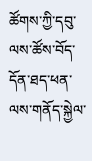ཚོགས་ཀྱི་དབུ་ལས་ཚོས་བོད་དོན་ཐད་ཕན་ལས་གནོད་སྐྱེལ་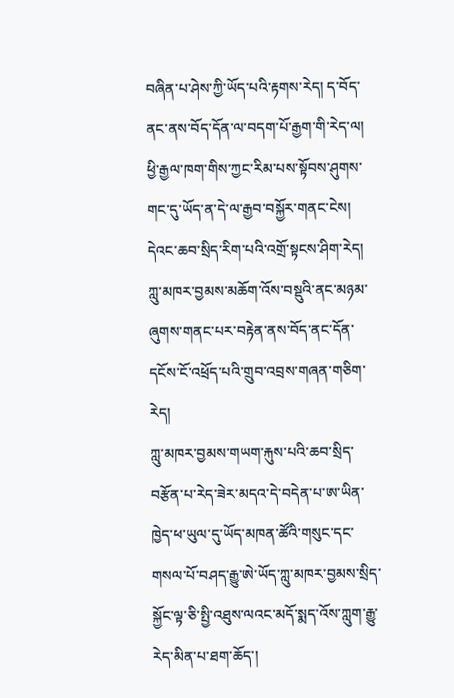བཞིན་པ་ཤེས་ཀྱི་ཡོད་པའི་རྟགས་རེད། ད་བོད་ནང་ནས་བོད་དོན་ལ་བདག་པོ་རྒྱག་གི་རེད་ལ། ཕྱི་རྒྱལ་ཁག་གིས་ཀྱང་རིམ་པས་སྟོབས་ཤུགས་གང་དུ་ཡོད་ན་དེ་ལ་རྒྱབ་བསྐྱོར་གནང་ངེས། དེའང་ཆབ་སྲིད་རིག་པའི་འགྲོ་སྟངས་ཤིག་རེད། ཀླུ་མཁར་བྱམས་མཆོག་འོས་བསྡུའི་ནང་མཉམ་ཞུགས་གནང་པར་བརྟེན་ནས་བོད་ནང་དོན་དངོས་ངོ་འཕྲོད་པའི་གྲུབ་འབྲས་གཞན་གཅིག་རེད།
ཀླུ་མཁར་བྱམས་གཡག་རྐུས་པའི་ཆབ་སྲིད་བརྩོན་པ་རེད་ཟེར་མདའ་དེ་བདེན་པ་ཨ་ཡིན་ཁྱེད་ཕ་ཡུལ་དུ་ཡོད་མཁན་ཚོའི་གསུང་དང་གསལ་པོ་བཤད་རྒྱུ་ཨེ་ཡོད་ཀླུ་མཁར་བྱམས་སྲིད་སྐྱོང་ལྟ་ཅི་སྤྱི་འཐུས་ལའང་མདོ་སྨད་འོས་ཀླུག་རྒྱུ་རེད་མིན་པ་ཐག་ཆོད་།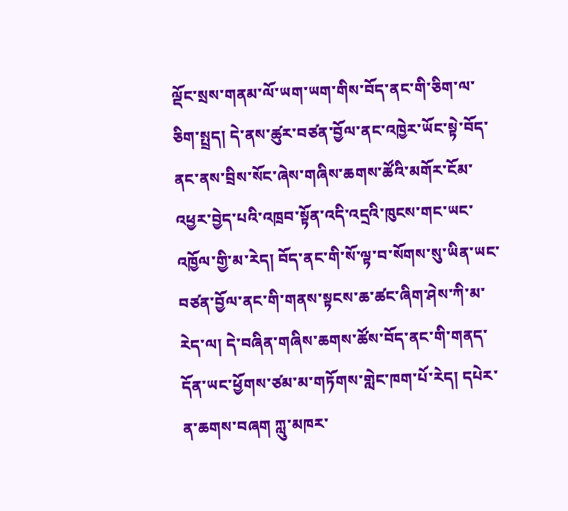ལྡོང་སྲས་གནམ་ལོ་ཡག་ཡག་གིས་བོད་ནང་གི་ཅིག་ལ་ཅིག་སྤྲད། དེ་ནས་ཚུར་བཙན་བྱོལ་ནང་འཁྱེར་ཡོང་སྟེ་བོད་ནང་ནས་བྲིས་སོང་ཞེས་གཞིས་ཆགས་ཚོའི་མགོར་ངོམ་འཕྱར་བྱེད་པའི་འཁྲབ་སྟོན་འདི་འདྲའི་ཁུངས་གང་ཡང་འཁྱོལ་གྱི་མ་རེད། བོད་ནང་གི་སོ་ལྟ་བ་སོགས་སུ་ཡིན་ཡང་བཙན་བྱོལ་ནང་གི་གནས་སྟངས་ཆ་ཚང་ཞིག་ཤེས་ཀི་མ་རེད་ལ། དེ་བཞིན་གཞིས་ཆགས་ཚོས་བོད་ནང་གི་གནད་དོན་ཡང་ཕྱོགས་ཙམ་མ་གཏོགས་གླེང་ཁག་པོ་རེད། དཔེར་ན་ཆགས་བཞག ཀླུ་མཁར་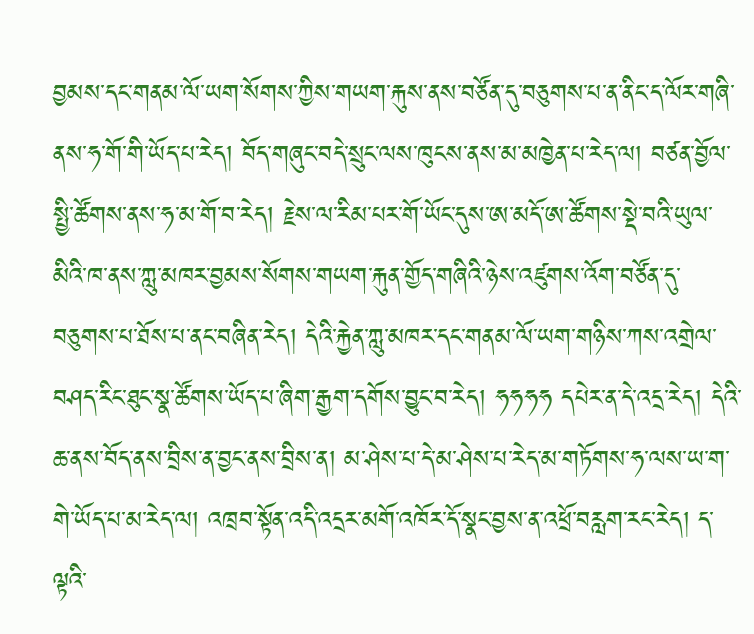བྱམས་དང་གནམ་ལོ་ཡག་སོགས་ཀྱིས་གཡག་རྐུས་ནས་བཙོན་དུ་བཅུགས་པ་ན་ནིང་ད་ལོར་གཞི་ནས་ཧ་གོ་གི་ཡོད་པ་རེད། བོད་གཞུང་བདེ་སྲུང་ལས་ཁུངས་ནས་མ་མཁྱེན་པ་རེད་ལ། བཙན་བྱོལ་སྤྱི་ཚོགས་ནས་ཧ་མ་གོ་བ་རེད། རྗེས་ལ་རིམ་པར་གོ་ཡོང་དུས་ཨ་མདོ་ཨ་ཚོགས་སྡེ་བའི་ཡུལ་མིའི་ཁ་ནས་ཀླུ་མཁར་བྱམས་སོགས་གཡག་རྐུན་གྱོད་གཞིའི་ཉེས་འཛུགས་འོག་བཙོན་དུ་བཅུགས་པ་ཐོས་པ་ནང་བཞིན་རེད། དེའི་རྐྱེན་ཀླུ་མཁར་དང་གནམ་ལོ་ཡག་གཉིས་ཀས་འགྲེལ་བཤད་རིང་ཐུང་སྣ་ཚོགས་ཡོད་པ་ཞིག་རྒྱག་དགོས་བྱུང་བ་རེད། ཧཧཧཧ དཔེར་ན་དེ་འདྲ་རེད། དེའི་ཆ་ནས་བོད་ནས་བྲིས་ན་བྱང་ནས་བྲིས་ན། མ་ཤེས་པ་དེ་མ་ཤེས་པ་རེད་མ་གཏོགས་ཧ་ལས་ཡ་ག་གེ་ཡོད་པ་མ་རེད་ལ། འཁྲབ་སྟོན་འདི་འདྲར་མགོ་འཁོར་དོ་སྣང་བྱས་ན་འཕྲོ་བརླག་རང་རེད། ད་ལྟའི་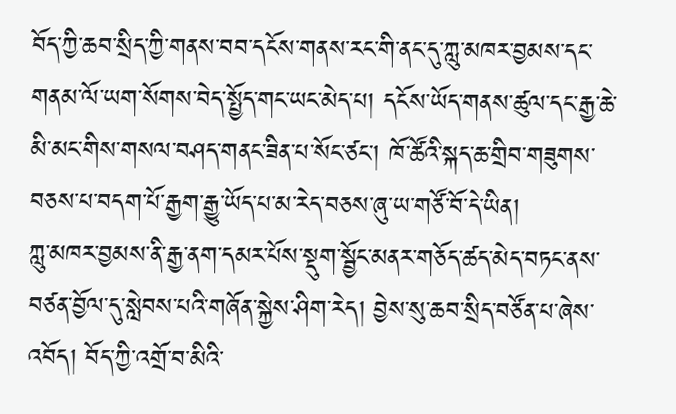བོད་ཀྱི་ཆབ་སྲིད་ཀྱི་གནས་བབ་དངོས་གནས་རང་གི་ནང་དུ་ཀླུ་མཁར་བྱམས་དང་གནམ་ལོ་ཡག་སོགས་བེད་སྤྱོད་གང་ཡང་མེད་པ། དངོས་ཡོད་གནས་ཚུལ་དང་རྒྱ་ཆེ་མི་མང་གིས་གསལ་བཤད་གནང་ཟིན་པ་སོང་ཙང་། ཁོ་ཚོའི་སྐད་ཆ་གྲིབ་གཟུགས་བཅས་པ་བདག་པོ་རྒྱག་རྒྱུ་ཡོད་པ་མ་རེད་བཅས་ཞུ་ཡ་གཙོ་བོ་དེ་ཡིན།
ཀླུ་མཁར་བྱམས་ནི་རྒྱ་ནག་དམར་པོས་སྡུག་སྦྱོང་མནར་གཅོད་ཚད་མེད་བཏང་ནས་བཙན་བྱོལ་དུ་སླེབས་པའི་གཞོན་སྐྱེས་ཤིག་རེད། བྱེས་སུ་ཆབ་སྲིད་བཙོན་པ་ཞེས་འབོད། བོད་ཀྱི་འགྲོ་བ་མིའི་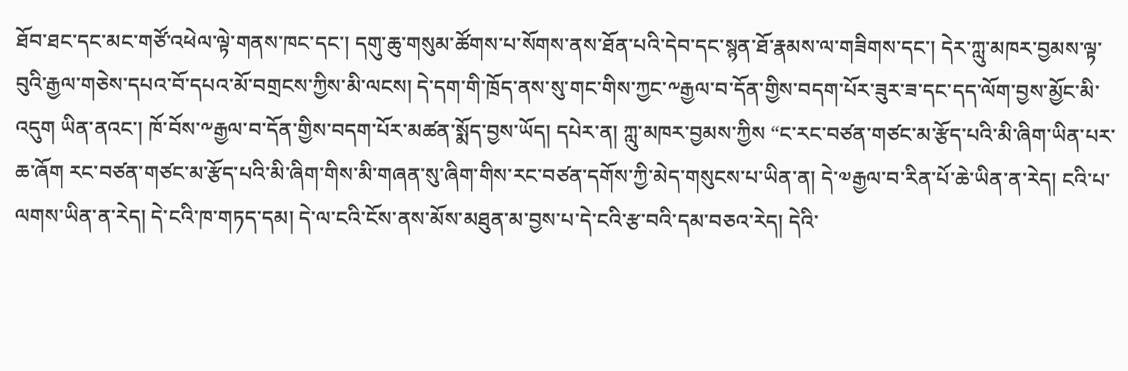ཐོབ་ཐང་དང་མང་གཙོ་འཕེལ་ལྟེ་གནས་ཁང་དང་། དགུ་ཆུ་གསུམ་ཚོགས་པ་སོགས་ནས་ཐོན་པའི་དེབ་དང་སྙན་ཐོ་རྣམས་ལ་གཟིགས་དང་། དེར་ཀླུ་མཁར་བྱམས་ལྟ་བུའི་རྒྱལ་གཅེས་དཔའ་བོ་དཔའ་མོ་བགྲངས་ཀྱིས་མི་ལངས། དེ་དག་གི་ཁྲོད་ནས་སུ་གང་གིས་ཀྱང་༸རྒྱལ་བ་དོན་གྱིས་བདག་པོར་ཟུར་ཟ་དང་དད་ལོག་བྱས་མྱོང་མི་འདུག ཡིན་ནའང་། ཁོ་བོས་༸རྒྱལ་བ་དོན་གྱིས་བདག་པོར་མཚན་སྨོད་བྱས་ཡོད། དཔེར་ན། ཀླུ་མཁར་བྱམས་ཀྱིས “ང་རང་བཙན་གཙང་མ་རྩོད་པའི་མི་ཞིག་ཡིན་པར་ཆ་ཞོག རང་བཙན་གཙང་མ་རྩོད་པའི་མི་ཞིག་གིས་མི་གཞན་སུ་ཞིག་གིས་རང་བཙན་དགོས་ཀྱི་མེད་གསུངས་པ་ཡིན་ན། དེ་༧རྒྱལ་བ་རིན་པོ་ཆེ་ཡིན་ན་རེད། ངའི་པ་ལགས་ཡིན་ན་རེད། དེ་ངའི་ཁ་གཏད་དམ། དེ་ལ་ངའི་ངོས་ནས་མོས་མཐུན་མ་བྱས་པ་དེ་ངའི་རྩ་བའི་དམ་བཅའ་རེད། དེའི་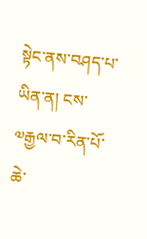སྟེང་ནས་བཤད་པ་ཡིན་ན། ངས་༧རྒྱལ་བ་རིན་པོ་ཆེ་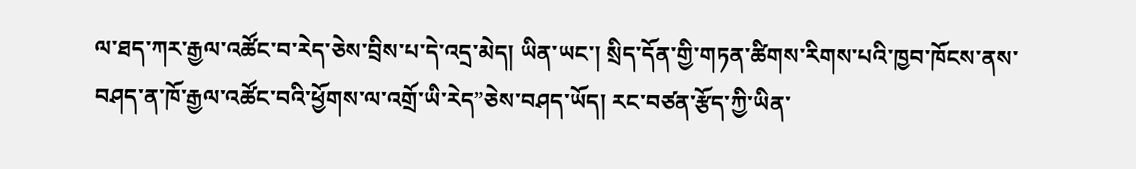ལ་ཐད་ཀར་རྒྱལ་འཚོང་བ་རེད་ཅེས་བྲིས་པ་དེ་འདྲ་མེད། ཡིན་ཡང་། སྲིད་དོན་གྱི་གཏན་ཚིགས་རིགས་པའི་ཁྱབ་ཁོངས་ནས་བཤད་ན་ཁོ་རྒྱལ་འཚོང་བའི་ཕྱོགས་ལ་འགྲོ་ཡི་རེད”ཅེས་བཤད་ཡོད། རང་བཙན་རྩོད་ཀྱི་ཡིན་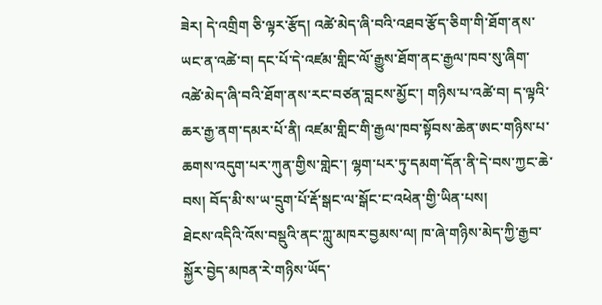ཟེར། དེ་འགྲིག ཅི་ལྟར་རྩོད། འཚེ་མེད་ཞི་བའི་འཐབ་རྩོད་ཅིག་གི་ཐོག་ནས་ཡང་ན་འཚེ་བ། དང་པོ་དེ་འཛམ་གླིང་ལོ་རྒྱུས་ཐོག་ནང་རྒྱལ་ཁབ་སུ་ཞིག་འཚེ་མེད་ཞི་བའི་ཐོག་ནས་རང་བཙན་བླངས་མྱོང་། གཉིས་པ་འཚེ་བ། ད་ལྟའི་ཆར་རྒྱ་ནག་དམར་པོ་ནི། འཛམ་གླིང་གི་རྒྱལ་ཁབ་སྟོབས་ཆེན་ཨང་གཉིས་པ་ཆགས་འདུག་པར་ཀུན་གྱིས་གླེང་། ལྷག་པར་ཏུ་དམག་དོན་ནི་དེ་བས་ཀྱང་ཆེ་བས། བོད་མི་ས་ཡ་དྲུག་པོ་རྡོ་སྒང་ལ་སྒོང་ང་འཕེན་གྱི་ཡིན་པས།
ཐེངས་འདིའི་འོས་བསྡུའི་ནང་ཀླུ་མཁར་བྱམས་ལ། ཁ་ཞེ་གཉིས་མེད་ཀྱི་རྒྱབ་སྐྱོར་བྱེད་མཁན་རེ་གཉིས་ཡོད་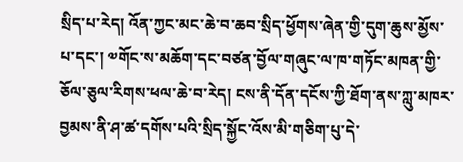སྲིད་པ་རེད། འོན་ཀྱང་མང་ཆེ་བ་ཆབ་སྲིད་ཕྱོགས་ཞེན་གྱི་དུག་ཆུས་མྱོས་པ་དང་། ༧གོང་ས་མཆོག་དང་བཙན་བྱོལ་གཞུང་ལ་ཁ་གཏོང་མཁན་གྱི་ཅོལ་ཅུལ་རིགས་ཕལ་ཆེ་བ་རེད། ངས་ནི་དོན་དངོས་ཀྱི་ཐོག་ནས་ཀླུ་མཁར་བྱམས་ནི་ཤ་ཚ་དགོས་པའི་སྲིད་སྐྱོང་འོས་མི་གཅིག་པུ་དེ་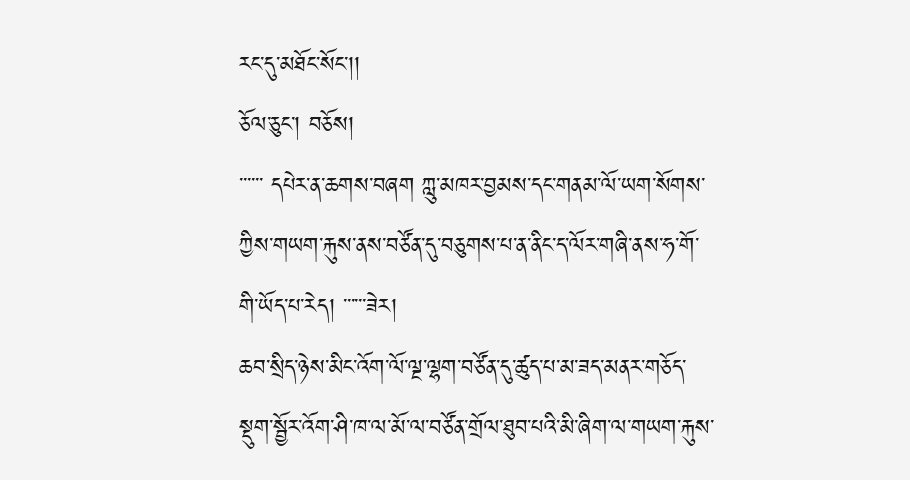རང་དུ་མཐོང་སོང་།།
ཅོལ་ཅུང་། བཅོས།
་་་་་་ དཔེར་ན་ཆགས་བཞག ཀླུ་མཁར་བྱམས་དང་གནམ་ལོ་ཡག་སོགས་ཀྱིས་གཡག་རྐུས་ནས་བཙོན་དུ་བཅུགས་པ་ན་ནིང་ད་ལོར་གཞི་ནས་ཧ་གོ་གི་ཡོད་པ་རེད། ་་་་་་ཟེར།
ཆབ་སྲིད་ཉེས་མིང་འོག་ལོ་ལྔ་ལྷག་བཙོན་དུ་ཚུད་པ་མ་ཟད་མནར་གཅོད་སྡུག་སྦྱོར་འོག་ཤི་ཁ་ལ་མོ་ལ་བཙོན་གྲོལ་ཐུབ་པའི་མི་ཞིག་ལ་གཡག་རྐུས་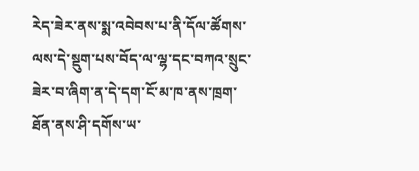རེད་ཟེར་ནས་སྨ་འབེབས་པ་ནི་དོལ་ཚོགས་ལས་དེ་སྡུག་པས་བོད་ལ་ལྷ་དང་བཀའ་སྲུང་ཟེར་བ་ཞིག་ན་དེ་དག་ངོ་མ་ཁ་ནས་ཁྲག་ཐོན་ནས་ཤི་དགོས་ཡ་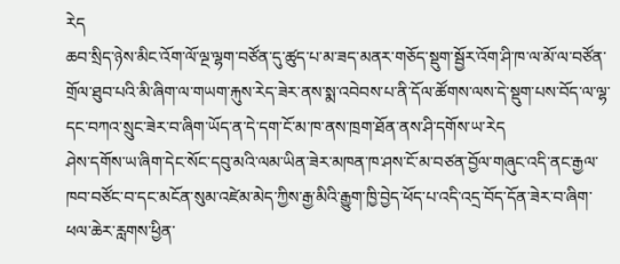རེད
ཆབ་སྲིད་ཉེས་མིང་འོག་ལོ་ལྔ་ལྷག་བཙོན་དུ་ཚུད་པ་མ་ཟད་མནར་གཅོད་སྡུག་སྦྱོར་འོག་ཤི་ཁ་ལ་མོ་ལ་བཙོན་གྲོལ་ཐུབ་པའི་མི་ཞིག་ལ་གཡག་རྐུས་རེད་ཟེར་ནས་སྨ་འབེབས་པ་ནི་དོལ་ཚོགས་ལས་དེ་སྡུག་པས་བོད་ལ་ལྷ་དང་བཀའ་སྲུང་ཟེར་བ་ཞིག་ཡོད་ན་དེ་དག་ངོ་མ་ཁ་ནས་ཁྲག་ཐོན་ནས་ཤི་དགོས་ཡ་རེད
ཤེས་དགོས་ཡ་ཞིག་དེང་སོང་དབུ་མའི་ལམ་ཡིན་ཟེར་མཁན་ཁ་ཤས་ངོ་མ་བཙན་བྱོལ་གཞུང་འདི་ནང་རྒྱལ་ཁབ་བཙོང་བ་དང་མངོན་སུམ་འཛེམ་མེད་ཀྱིས་རྒྱ་མིའི་རྒྱུག་ཁྱི་བྱེད་ཕོད་པ་འདི་འདྲ་བོད་དོན་ཟེར་བ་ཞིག་ཕལ་ཆེར་རླགས་ཕྱིན་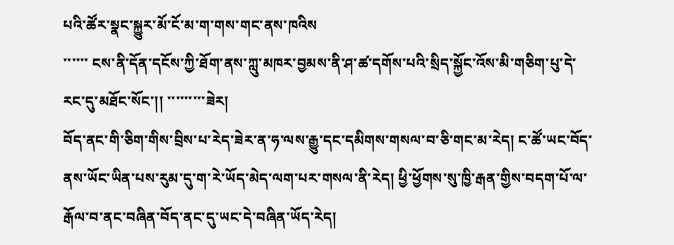པའི་ཚོར་སྣང་སྐྱུར་མོ་ངོ་མ་ག་གས་གང་ནས་ཁའིས
་་་་་་ ངས་ནི་དོན་དངོས་ཀྱི་ཐོག་ནས་ཀླུ་མཁར་བྱམས་ནི་ཤ་ཚ་དགོས་པའི་སྲིད་སྐྱོང་འོས་མི་གཅིག་པུ་དེ་རང་དུ་མཐོང་སོང་།། ་་་་་་་་་ཟེར།
བོད་ནང་གི་ཅིག་གིས་བྲིས་པ་རེད་ཟེར་ན་ཧ་ལས་རྒྱུ་དང་དམིགས་གསལ་བ་ཅི་གང་མ་རེད། ང་ཚོ་ཡང་བོད་ནས་ཡོང་ཡིན་པས་རུམ་དུ་ག་རེ་ཡོད་མེད་ལག་པར་གསལ་ནི་རེད། ཕྱི་ཕྱོགས་སུ་ཁྱི་རྒན་གྱིས་བདག་པོ་ལ་རྒོལ་བ་ནང་བཞིན་བོད་ནང་དུ་ཡང་དེ་བཞིན་ཡོད་རེད།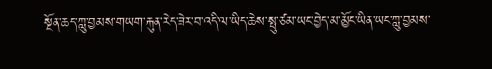སྔོན་ཆད་ཀླུ་བྱམས་གཡག་རྐུན་རེད་ཟེར་བ་འདི་ལ་ཡིད་ཆེས་སྤུ་ཙམ་ཡང་བྱེད་མ་མྱོང་ཡིན་ཡང་ཀླུ་བྱམས་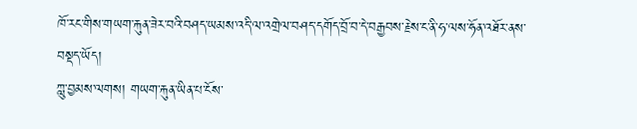ཁོ་རང་གིས་གཡག་རྐུན་ཟེར་བའི་བཤད་ཡམས་འདི་ལ་འགྲེལ་བཤད་དགོད་བྲོ་བ་དེ་བརྒྱབས་རྗེས་ང་ནི་ཧ་ལས་ཧོན་འཐོར་ནས་བསྡད་ཡོད།
ཀླུ་བྱམས་ལགས། གཡག་རྐུན་ཡིན་པ་ངོས་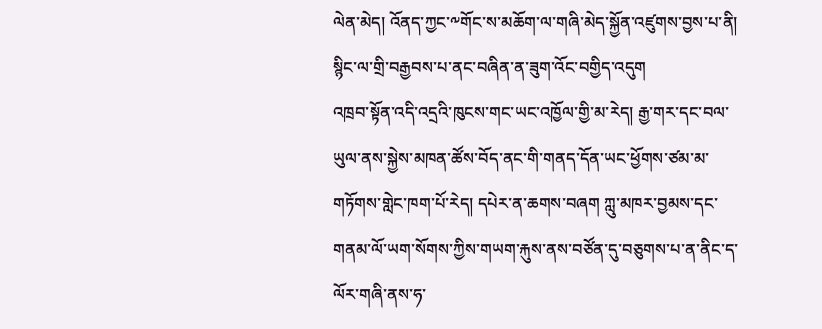ལེན་མེད། འོནད་ཀྱང་༸གོང་ས་མཆོག་ལ་གཞི་མེད་སྐྱོན་འཛུགས་བྱས་པ་ནི། སྙིང་ལ་གྲི་བརྒྱབས་པ་ནང་བཞིན་ན་ཟུག་འོང་བགྱིད་འདུག
འཁྲབ་སྟོན་འདི་འདྲའི་ཁུངས་གང་ཡང་འཁྱོལ་གྱི་མ་རེད། རྒྱ་གར་དང་བལ་ཡུལ་ནས་སྐྱེས་མཁན་ཚོས་བོད་ནང་གི་གནད་དོན་ཡང་ཕྱོགས་ཙམ་མ་གཏོགས་གླེང་ཁག་པོ་རེད། དཔེར་ན་ཆགས་བཞག ཀླུ་མཁར་བྱམས་དང་གནམ་ལོ་ཡག་སོགས་ཀྱིས་གཡག་རྐུས་ནས་བཙོན་དུ་བཅུགས་པ་ན་ནིང་ད་ལོར་གཞི་ནས་ཧ་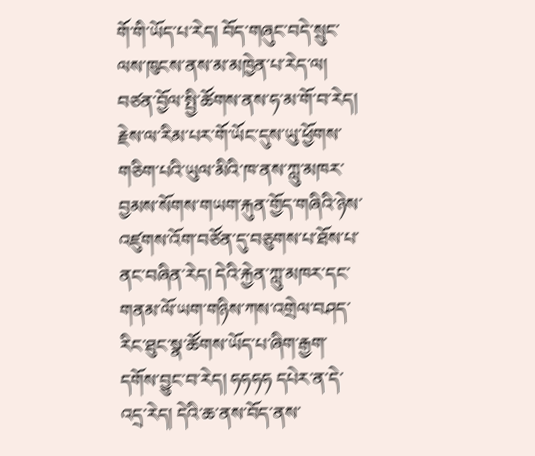གོ་གི་ཡོད་པ་རེད། བོད་གཞུང་བདེ་སྲུང་ལས་ཁུངས་ནས་མ་མཁྱེན་པ་རེད་ལ། བཙན་བྱོལ་སྤྱི་ཚོགས་ནས་ཧ་མ་གོ་བ་རེད། རྗེས་ལ་རིམ་པར་གོ་ཡོང་དུས་ཡུ་ཕྱོགས་གཅིག་པའི་ཡུལ་མིའི་ཁ་ནས་ཀླུ་མཁར་བྱམས་སོགས་གཡག་རྐུན་གྱོད་གཞིའི་ཉེས་འཛུགས་འོག་བཙོན་དུ་བཅུགས་པ་ཐོས་པ་ནང་བཞིན་རེད། དེའི་རྐྱེན་ཀླུ་མཁར་དང་གནམ་ལོ་ཡག་གཉིས་ཀས་འགྲེལ་བཤད་རིང་ཐུང་སྣ་ཚོགས་ཡོད་པ་ཞིག་རྒྱག་དགོས་བྱུང་བ་རེད། ཧཧཧཧ དཔེར་ན་དེ་འདྲ་རེད། དེའི་ཆ་ནས་བོད་ནས་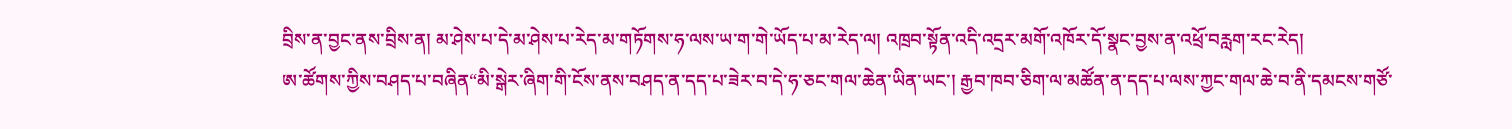བྲིས་ན་བྱང་ནས་བྲིས་ན། མ་ཤེས་པ་དེ་མ་ཤེས་པ་རེད་མ་གཏོགས་ཧ་ལས་ཡ་ག་གེ་ཡོད་པ་མ་རེད་ལ། འཁྲབ་སྟོན་འདི་འདྲར་མགོ་འཁོར་དོ་སྣང་བྱས་ན་འཕྲོ་བརླག་རང་རེད།
ཨ་ཚོགས་ཀྱིས་བཤད་པ་བཞིན“མི་སྒེར་ཞིག་གི་ངོས་ནས་བཤད་ན་དད་པ་ཟེར་བ་དེ་ཧ་ཅང་གལ་ཆེན་ཡིན་ཡང་། རྒྱབ་ཁབ་ཅིག་ལ་མཚོན་ན་དད་པ་ལས་ཀྱང་གལ་ཆེ་བ་ནི་དམངས་གཙོ་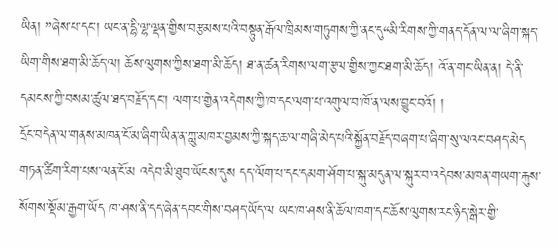ཡིན། ”ཞེས་པ་དང་། ཡང་ན་དྷི་ལྷ་ལྡན་གྱིས་བརྩམས་པའི་བསྟུན་རྒོལ་ཁྲིམས་གཏུགས་ཀྱི་ནང་དུ“མི་རིགས་ཀྱི་གནད་དོན་ལ་ལ་ཞིག་སྐད་ཡིག་གིས་ཐག་མི་ཆོད་ལ། ཆོས་ལུགས་ཀྱིས་ཐག་མི་ཆོད། ཐ་ན་ཚན་རིགས་ལག་རྩལ་གྱིས་ཀྱང་ཐག་མི་ཆོད། འོ་ན་གང་ཡིན་ན། དེ་ནི་དམངས་ཀྱི་བསམ་ཚུལ་ཐད་བརྗོད་དང་། ལག་པ་གྱེན་འདེགས་ཀྱི་ཁ་དང་ལག་པ་འགུལ་བ་ཁོ་ན་ལས་བྱུང་བའོ། །
དྲོང་བདེན་ལ་གནས་མཁན་ངོ་མ་ཞིག་ཡིན་ན་ཀླུ་མཁར་བྱམས་ཀྱི་སྐད་ཆ་ལ་གཞི་མེད་པའི་སྐྱོན་བརྗོད་བཞག་པ་ཞིག་སུ་ལའང་བཤད་མེད གཏན་ཚིག་རིག་པས་ལན་ངོ་མ འདེབ་མི་ཐུབ་ཡོངས་དུས དད་ལོག་པ་དང་དམག་ཤོག་པ་སྐུ་མདུན་ལ་སྐུར་བ་འདེབས་མཁན་གཡག་རྐུས་སོགས་སྡོམ་རྒྱག་ཡོད ཁ་ཤས་ནི་དད་ཞེན་དབང་གིས་བཤད་ཡོད་ལ ཡང་ཁ་ཤས་ནི་ཆོལ་ཁག་དང་ཆོས་ལུགས་རང་ཉིད་སྒེར་གྱི་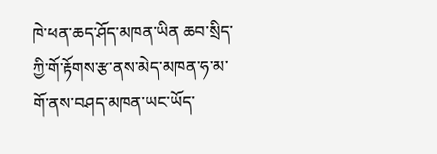ཁེ་ཕན་ཆད་ཤོད་མཁན་ཡིན ཆབ་སྲིད་ཀྱི་གོ་རྟོགས་རྩ་ནས་མེད་མཁན་ཧ་མ་གོ་ནས་བཤད་མཁན་ཡང་ཡོད་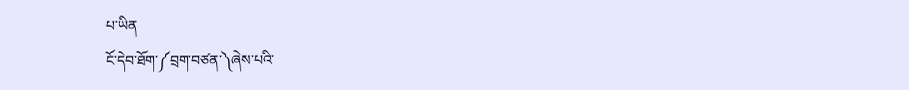པ་ཡིན
ངོ་དེབ་ཐོག་༼བྲག་བཙན་༽ཞེས་པའི་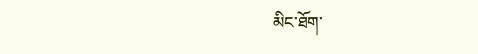མིང་ཐོག་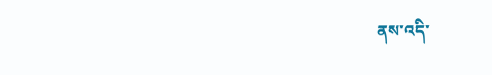ནས་འདི་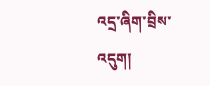འདྲ་ཞིག་བྲིས་འདུག།